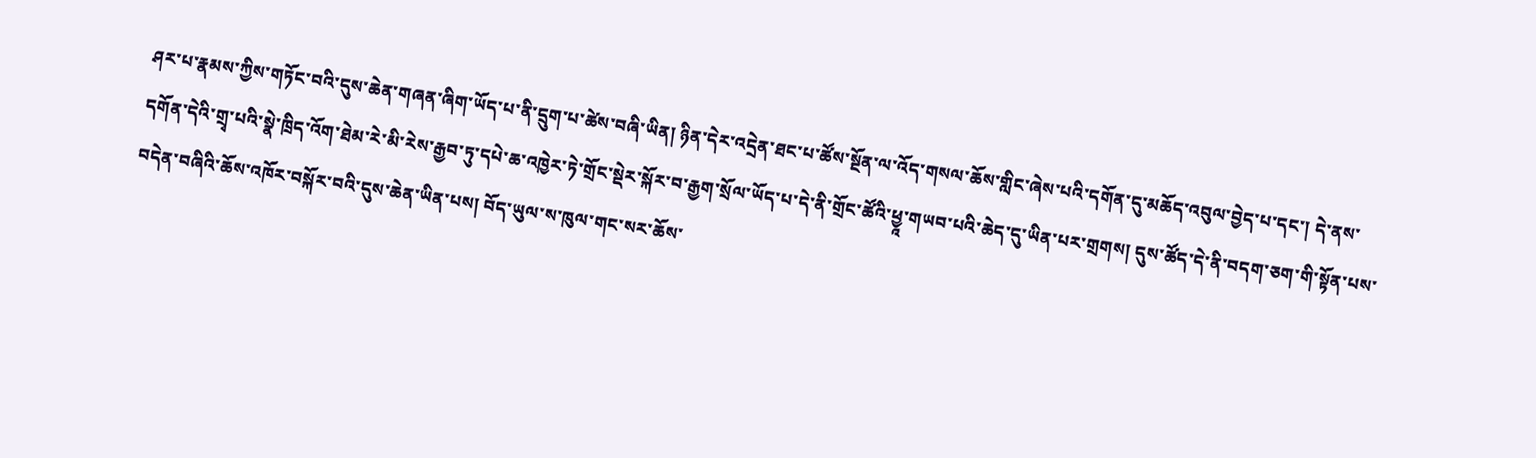ཤར་པ་རྣམས་ཀྱིས་གཏོང་བའི་དུས་ཆེན་གཞན་ཞིག་ཡོད་པ་ནི་དྲུག་པ་ཚེས་བཞི་ཡིན། ཉིན་དེར་འདྲེན་ཐང་པ་ཚོས་སྔོན་ལ་འོད་གསལ་ཆོས་གླིང་ཞེས་པའི་དགོན་དུ་མཆོད་འབུལ་བྱེད་པ་དང་། དེ་ནས་དགོན་དེའི་གྲྭ་པའི་སྣེ་ཁྲིད་འོག་ཐེམ་རེ་མི་རེས་རྒྱབ་ཏུ་དཔེ་ཆ་འཁྱེར་ཏེ་གྲོང་སྡེར་སྐོར་བ་རྒྱག་སྲོལ་ཡོད་པ་དེ་ནི་གྲོང་ཚོའི་ཕྱཱ་གཡབ་པའི་ཆེད་དུ་ཡིན་པར་གྲགས། དུས་ཚོད་དེ་ནི་བདག་ཅག་གི་སྟོན་པས་བདེན་བཞིའི་ཆོས་འཁོར་བསྐོར་བའི་དུས་ཆེན་ཡིན་པས། བོད་ཡུལ་ས་ཁུལ་གང་སར་ཆོས་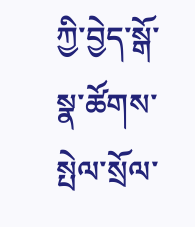ཀྱི་བྱེད་སྒོ་སྣ་ཚོགས་སྤེལ་སྲོལ་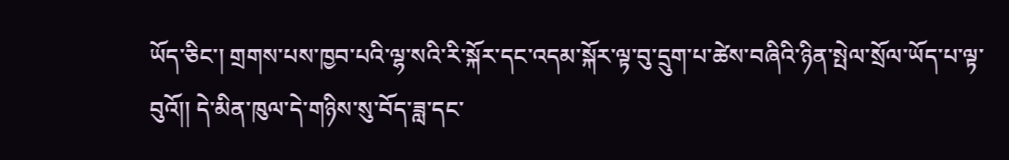ཡོད་ཅིང་། གྲགས་པས་ཁྱབ་པའི་ལྷ་སའི་རི་སྐོར་དང་འདམ་སྐོར་ལྟ་བུ་དྲུག་པ་ཚེས་བཞིའི་ཉིན་སྤེལ་སྲོལ་ཡོད་པ་ལྟ་བུའོ།། དེ་མིན་ཁུལ་དེ་གཉིས་སུ་བོད་ཟླ་དང་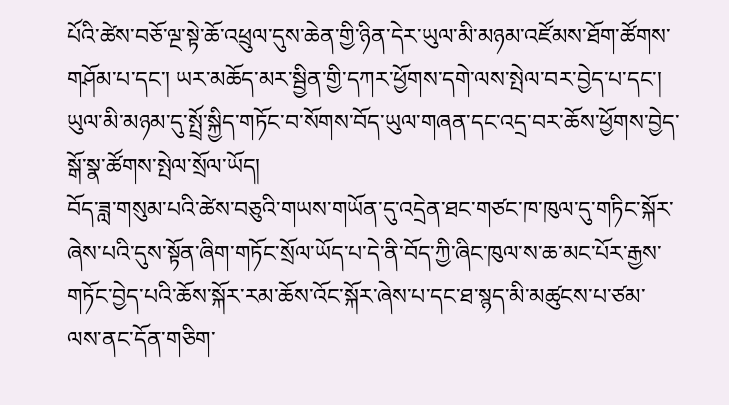པོའི་ཚེས་བཅོ་ལྔ་སྟེ་ཆོ་འཕྲུལ་དུས་ཆེན་གྱི་ཉིན་དེར་ཡུལ་མི་མཉམ་འཛོམས་ཐོག་ཚོགས་གཤོམ་པ་དང་། ཡར་མཆོད་མར་སྦྱིན་གྱི་དཀར་ཕྱོགས་དགེ་ལས་སྤེལ་བར་བྱེད་པ་དང་། ཡུལ་མི་མཉམ་དུ་སྤྲོ་སྐྱིད་གཏོང་བ་སོགས་བོད་ཡུལ་གཞན་དང་འདྲ་བར་ཆོས་ཕྱོགས་བྱེད་སྒོ་སྣ་ཚོགས་སྤེལ་སྲོལ་ཡོད།
བོད་ཟླ་གསུམ་པའི་ཚེས་བཅུའི་གཡས་གཡོན་དུ་འདྲེན་ཐང་གཙང་ཁ་ཁུལ་དུ་གཏིང་སྐོར་ཞེས་པའི་དུས་སྟོན་ཞིག་གཏོང་སྲོལ་ཡོད་པ་དེ་ནི་བོད་ཀྱི་ཞིང་ཁུལ་ས་ཆ་མང་པོར་རྒྱས་གཏོང་བྱེད་པའི་ཆོས་སྐོར་རམ་ཆོས་འོང་སྐོར་ཞེས་པ་དང་ཐ་སྙད་མི་མཚུངས་པ་ཙམ་ལས་ནང་དོན་གཅིག་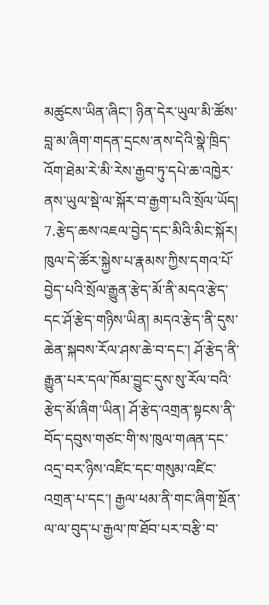མཚུངས་ཡིན་ཞིང་། ཉིན་དེར་ཡུལ་མི་ཚོས་བླ་མ་ཞིག་གདན་དྲངས་ནས་དེའི་སྣེ་ཁྲིད་འོག་ཐེམ་རེ་མི་རེས་རྒྱབ་ཏུ་དཔེ་ཆ་འཁྱེར་ནས་ཡུལ་སྡེ་ལ་སྐོར་བ་རྒྱག་པའི་སྲོལ་ཡོད།
7.རྩེད་ཆས་འཇལ་བྱེད་དང་མིའི་མིང་སྐོར། ཁུལ་དེ་ཚོར་སྐྱེས་པ་རྣམས་ཀྱིས་དགའ་པོ་བྱེད་པའི་སྲོལ་རྒྱུན་རྩེད་མོ་ནི་མདའ་རྩེད་དང་ཤོ་རྩེད་གཉིས་ཡིན། མདའ་རྩེད་ནི་དུས་ཆེན་སྐབས་རོལ་ཤས་ཆེ་བ་དང་། ཤོ་རྩེད་ནི་རྒྱུན་པར་དལ་ཁོམ་བྱུང་དུས་སུ་རོལ་བའི་རྩེད་མོ་ཞིག་ཡིན། ཤོ་རྩེད་འགྲན་སྟངས་ནི་བོད་དབུས་གཙང་གི་ས་ཁུལ་གཞན་དང་འདྲ་བར་ཉིས་འཛིང་དང་གསུམ་འཛིང་འགྲན་པ་དང་། རྒྱལ་ཕམ་ནི་གང་ཞིག་སྔོན་ལ་ལ་བུད་པ་རྒྱལ་ཁ་ཐོབ་པར་བརྩི་བ་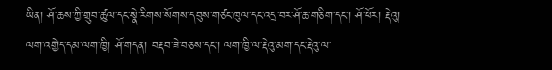ཡིན། ཤོ་ཆས་ཀྱི་གྲུབ་ཚུལ་དང་སྣེ་རིགས་སོགས་དབུས་གཙང་ཁུལ་དང་འདྲ་བར་ཤོ་ཆ་གཅིག་དང་། ཤོ་ཕོར། རྡེའུ། ལག་འགྱེད་དམ་ལག་ཁྱི། ཤོ་གདན། བརྡབ་ཟེ་བཅས་དང་། ལག་ཁྱི་ལ་རྡེའུ་མག་དང་རྡེའུ་ལ་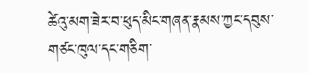ཚེའུ་མག་ཟེར་བ་ཕུད་མིང་གཞན་རྣམས་ཀྱང་དབུས་གཙང་ཁུལ་དང་གཅིག་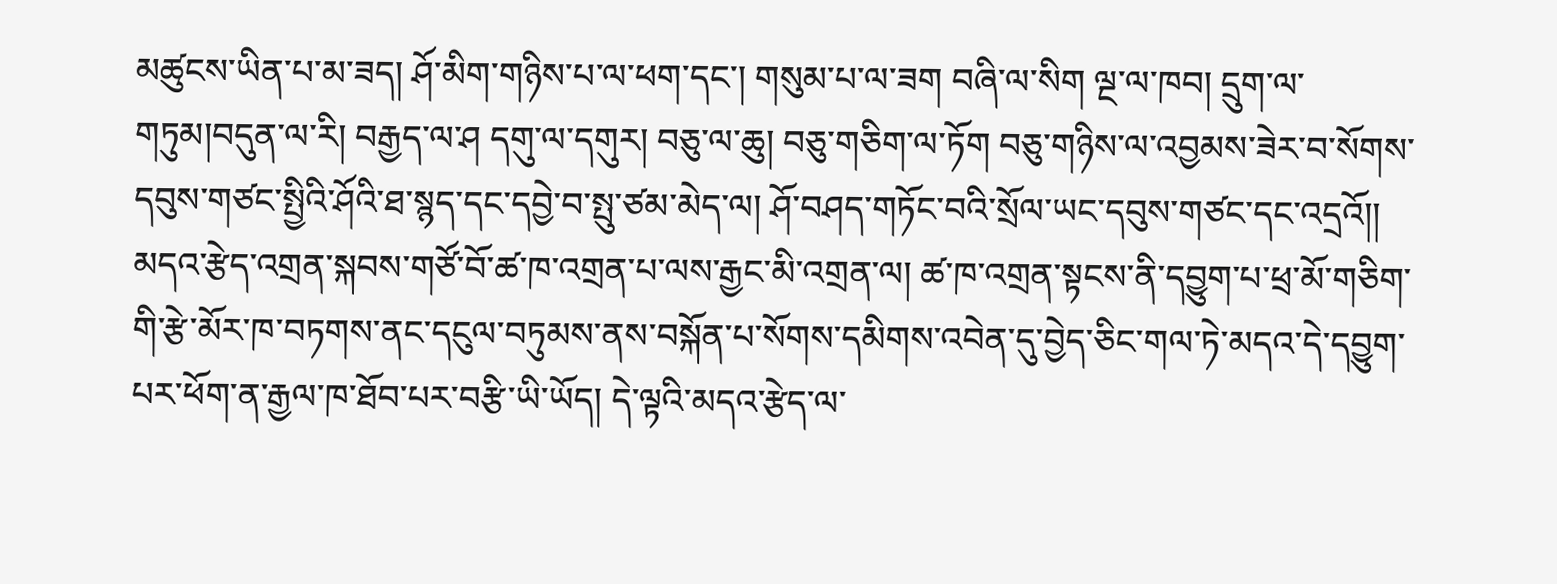མཚུངས་ཡིན་པ་མ་ཟད། ཤོ་མིག་གཉིས་པ་ལ་ཕག་དང་། གསུམ་པ་ལ་ཟག བཞི་ལ་སིག ལྔ་ལ་ཁབ། དྲུག་ལ་གཏུམ།བདུན་ལ་རི། བརྒྱད་ལ་ཤ དགུ་ལ་དགུར། བཅུ་ལ་ཆུ། བཅུ་གཅིག་ལ་ཏོག བཅུ་གཉིས་ལ་འབྱམས་ཟེར་བ་སོགས་དབུས་གཙང་སྤྱིའི་ཤོའི་ཐ་སྙད་དང་དབྱེ་བ་སྤུ་ཙམ་མེད་ལ། ཤོ་བཤད་གཏོང་བའི་སྲོལ་ཡང་དབུས་གཙང་དང་འདྲའོ།།
མདའ་རྩེད་འགྲན་སྐབས་གཙོ་བོ་ཚ་ཁ་འགྲན་པ་ལས་རྒྱང་མི་འགྲན་ལ། ཚ་ཁ་འགྲན་སྟངས་ནི་དབྱུག་པ་ཕྲ་མོ་གཅིག་གི་རྩེ་མོར་ཁ་བཏགས་ནང་དངུལ་བཏུམས་ནས་བསྐོན་པ་སོགས་དམིགས་འབེན་དུ་བྱེད་ཅིང་གལ་ཏེ་མདའ་དེ་དབྱུག་པར་ཕོག་ན་རྒྱལ་ཁ་ཐོབ་པར་བརྩི་ཡི་ཡོད། དེ་ལྟའི་མདའ་རྩེད་ལ་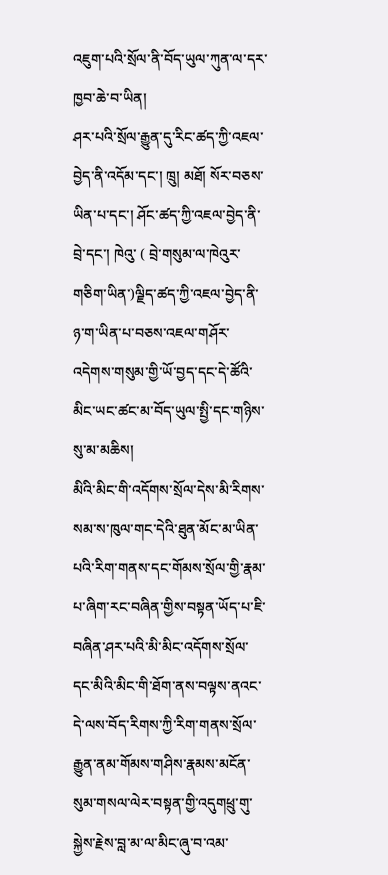འཇུག་པའི་སྲོལ་ནི་བོད་ཡུལ་ཀུན་ལ་དར་ཁྱབ་ཆེ་བ་ཡིན།
ཤར་པའི་སྲོལ་རྒྱུན་དུ་རིང་ཚད་ཀྱི་འཇལ་བྱེད་ནི་འདོམ་དང་། ཁྲུ། མཐོ། སོར་བཅས་ཡིན་པ་དང་། ཤོང་ཚད་ཀྱི་འཇལ་བྱེད་ནི་བྲེ་དང་། ཁེའུ་ ( བྲེ་གསུམ་ལ་ཁེའུར་གཅིག་ཡིན་)ལྗིད་ཚད་ཀྱི་འཇལ་བྱེད་ནི་ཉ་ག་ཡིན་པ་བཅས་འཇལ་གཤོར་འདེགས་གསུམ་གྱི་ཡོ་བྱད་དང་དེ་ཚོའི་མིང་ཡང་ཚང་མ་བོད་ཡུལ་སྤྱི་དང་གཉིས་སུ་མ་མཆིས།
མིའི་མིང་གི་འདོགས་སྲོལ་དེས་མི་རིགས་སམ་ས་ཁུལ་གང་དེའི་ཐུན་མོང་མ་ཡིན་པའི་རིག་གནས་དང་གོམས་སྲོལ་གྱི་རྣམ་པ་ཞིག་རང་བཞིན་གྱིས་བསྟན་ཡོད་པ་ཇི་བཞིན་ཤར་པའི་མི་མིང་འདོགས་སྲོལ་དང་མིའི་མིང་གི་ཐོག་ནས་བལྟས་ནའང་དེ་ལས་བོད་རིགས་ཀྱི་རིག་གནས་སྲོལ་རྒྱུན་ནམ་གོམས་གཤིས་རྣམས་མངོན་སུམ་གསལ་ལེར་བསྟན་གྱི་འདུགཕྲུ་གུ་སྐྱེས་རྗེས་བླ་མ་ལ་མིང་ཞུ་བ་འམ་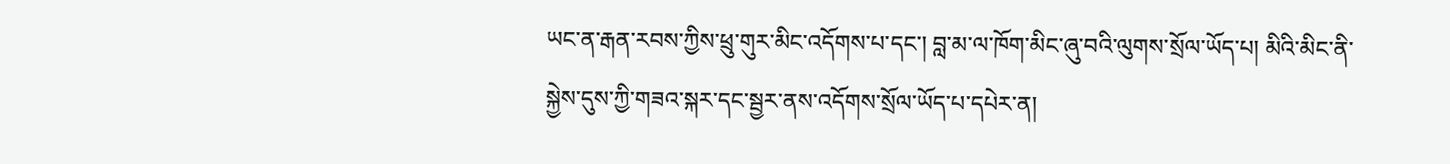ཡང་ན་རྒན་རབས་ཀྱིས་ཕྲུ་གུར་མིང་འདོགས་པ་དང་། བླ་མ་ལ་ཁོག་མིང་ཞུ་བའི་ལུགས་སྲོལ་ཡོད་པ། མིའི་མིང་ནི་སྐྱེས་དུས་ཀྱི་གཟའ་སྐར་དང་སྦྱར་ནས་འདོགས་སྲོལ་ཡོད་པ་དཔེར་ན།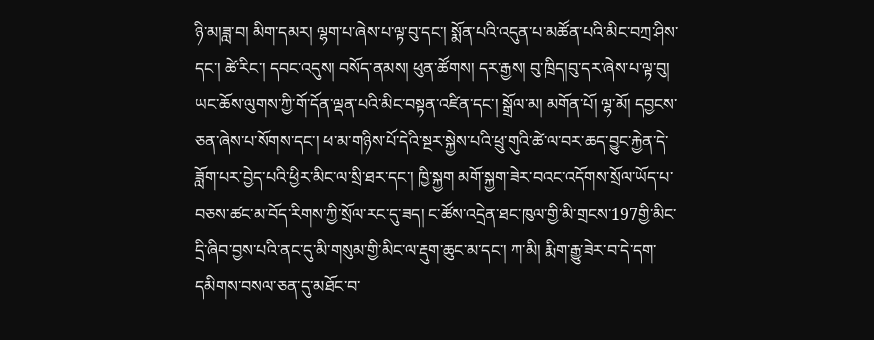ཉི་མ།ཟླ་བ། མིག་དམར། ལྷག་པ་ཞེས་པ་ལྟ་བུ་དང་། སྨོན་པའི་འདུན་པ་མཚོན་པའི་མིང་བཀྲ་ཤིས་དང་། ཚེ་རིང་། དབང་འདུས། བསོད་ནམས། ཕུན་ཚོགས། དར་རྒྱས། བུ་ཁྲིད།བུ་དར་ཞེས་པ་ལྟ་བུ། ཡང་ཆོས་ལུགས་ཀྱི་གོ་དོན་ལྡན་པའི་མིང་བསྟན་འཛིན་དང་། སྒྲོལ་མ། མགོན་པོ། ལྷ་མོ། དབྱངས་ཅན་ཞེས་པ་སོགས་དང་། ཕ་མ་གཉིས་པོ་དེའི་སྔར་སྐྱེས་པའི་ཕྲུ་གུའི་ཚེ་ལ་བར་ཆད་བྱུང་རྐྱེན་དེ་ཟློག་པར་བྱེད་པའི་ཕྱིར་མིང་ལ་སྲི་ཐར་དང་། ཁྱི་སྐྱག མགོ་སྐྱག་ཟེར་བའང་འདོགས་སྲོལ་ཡོད་པ་བཅས་ཚང་མ་བོད་རིགས་ཀྱི་སྲོལ་རང་དུ་ཟད། ང་ཚོས་འདྲེན་ཐང་ཁུལ་གྱི་མི་གྲངས་197གྱི་མིང་དྲི་ཞིབ་བྱས་པའི་ནང་དུ་མི་གསུམ་གྱི་མིང་ལ་རྡུག་ཆུང་མ་དང་། ཀ་མི། རྨིག་རྒྱུ་ཟེར་བ་དེ་དག་དམིགས་བསལ་ཅན་དུ་མཐོང་བ་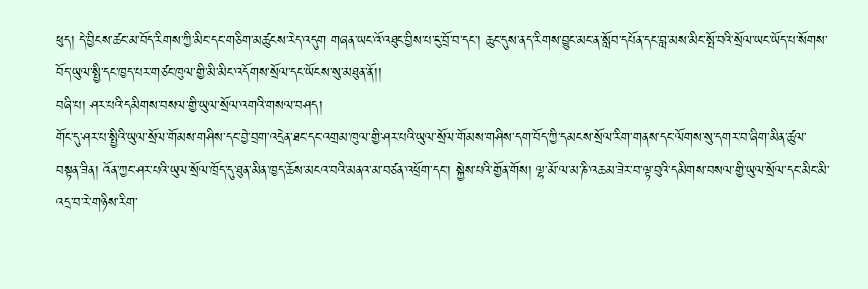ཕུད། དེ་བྱིངས་ཚང་མ་བོད་རིགས་ཀྱི་མིང་དང་གཅིག་མཚུངས་རེད་འདུག གཞན་ཡང་འོ་འཐུང་བྱིས་པ་ངུ་བྲོ་བ་དང་། ཆུང་དུས་ནད་རིགས་བྱུང་མང་ན་སློབ་དཔོན་དང་བླ་མས་མིང་སྤོ་བའི་སྲོལ་ཡང་ཡོད་པ་སོགས་བོད་ཡུལ་སྤྱི་དང་ཁྱད་པར་གཙང་ཁུལ་གྱི་མི་མིང་འདོགས་སྲོལ་དང་ཡོངས་སུ་མཐུན་ནོ།།
བཞི་པ། ཤར་པའི་དམིགས་བསལ་གྱི་ཡུལ་སྲོལ་འགའི་གསལ་བཤད།
གོང་དུ་ཤར་པ་སྤྱིའི་ཡུལ་སྲོལ་གོམས་གཤིས་དང་བྱེ་བྲག་འདྲེན་ཐང་དང་འགྲམ་ཁུལ་གྱི་ཤར་པའི་ཡུལ་སྲོལ་གོམས་གཤིས་དག་བོད་ཀྱི་དམངས་སྲོལ་རིག་གནས་དང་ལོགས་སུ་དགར་བ་ཞིག་མིན་ཚུལ་བསྟན་ཟིན། འོན་ཀྱང་ཤར་པའི་ཡུལ་སྲོལ་ཁྲོད་དུ་ཐུན་མིན་ཁྱད་ཆོས་མངའ་བའི་མནའ་མ་བཙན་འཕྲོག་དང་། སྐྱེས་པའི་གྱོན་གོས། ལྷ་མོ་ལ་མ་ཎི་འཆམ་ཟེར་བ་ལྟ་བུའི་དམིགས་བསལ་གྱི་ཡུལ་སྲོལ་དང་མིང་མི་འདྲ་བ་རེ་གཉིས་རིག་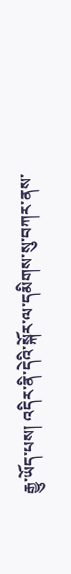རྒྱུ་ཡོད་པས། འདིར་ནི་དེའི་སྐོར་ལ་དམིགས་སུ་བཀར་ནས་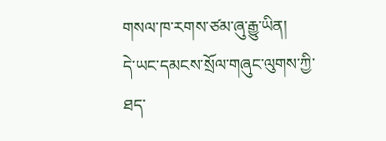གསལ་ཁ་རགས་ཙམ་ཞུ་རྒྱུ་ཡིན།
དེ་ཡང་དམངས་སྲོལ་གཞུང་ལུགས་ཀྱི་ཐད་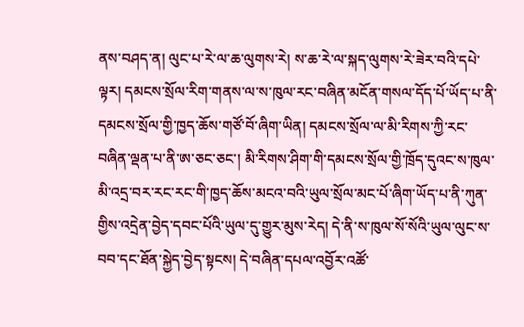ནས་བཤད་ན། ལུང་པ་རེ་ལ་ཆ་ལུགས་རེ། ས་ཆ་རེ་ལ་སྐད་ལུགས་རེ་ཟེར་བའི་དཔེ་ལྟར། དམངས་སྲོལ་རིག་གནས་ལ་ས་ཁུལ་རང་བཞིན་མངོན་གསལ་དོད་པོ་ཡོད་པ་ནི་དམངས་སྲོལ་གྱི་ཁྱད་ཆོས་གཙོ་བོ་ཞིག་ཡིན། དམངས་སྲོལ་ལ་མི་རིགས་ཀྱི་རང་བཞིན་ལྡན་པ་ནི་ཨ་ཅང་ཅང་། མི་རིགས་ཤིག་གི་དམངས་སྲོལ་གྱི་ཁྲོད་དུའང་ས་ཁུལ་མི་འདྲ་བར་རང་རང་གི་ཁྱད་ཆོས་མངའ་བའི་ཡུལ་སྲོལ་མང་པོ་ཞིག་ཡོད་པ་ནི་ཀུན་གྱིས་འདྲེན་བྱེད་དབང་པོའི་ཡུལ་དུ་གྱུར་མུས་རེད། དེ་ནི་ས་ཁུལ་སོ་སོའི་ཡུལ་ལུང་ས་བབ་དང་ཐོན་སྐྱེད་བྱེད་སྟངས། དེ་བཞིན་དཔལ་འབྱོར་འཚོ་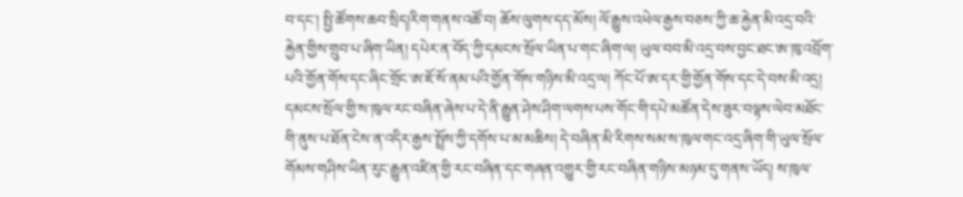བ་དང་། སྤྱི་ཚོགས་ཆབ་སྲིད།རིག་གནས་འཚོ་བ། ཆོས་ལུགས་དད་མོས། ལོ་རྒྱུས་འཕེལ་རྒྱས་བཅས་ཀྱི་ཆ་རྐྱེན་མི་འདྲ་བའི་རྐྱེན་གྱིས་གྲུབ་པ་ཞིག་ཡིན། དཔེར་ན་བོད་ཀྱི་དམངས་སྲོལ་ཡིན་པ་གང་ཞིག་ལ། ཡུལ་བབ་མི་འདྲ་བས་བྱང་ཐང་ཨ་ཁུ་འབྲོག་པའི་གྱོན་གོས་དང་ཞིང་གྲོང་ཨ་ཇོ་སོ་ནམ་པའི་གྱོན་གོས་གཉིས་མི་འདྲ་ལ། ཀོང་པོ་ཨ་དར་གྱི་གྱོན་གོས་དང་དེ་བས་མི་འདྲ། དམངས་སྲོལ་གྱི་ས་ཁུལ་རང་བཞིན་ཞེས་པ་དེ་ནི་རྒྱུན་ཤེས་ཤིག་ལགས་པས་གོང་གི་དཔེ་མཚོན་དེས་ཟུར་བལྟས་ལེབ་མཐོང་གི་ནུས་པ་ཐོན་ངེས་ན་འདིར་རྒྱས་སྤྲོས་ཀྱི་དགོས་པ་མ་མཆིས། དེ་བཞིན་མི་རིགས་སམ་ས་ཁུལ་གང་འདྲ་ཞིག་གི་ཡུལ་སྲོལ་གོམས་གཤིས་ཡིན་རུང་རྒྱུན་འཛིན་གྱི་རང་བཞིན་དང་གཞན་འགྱུར་གྱི་རང་བཞིན་གཉིས་མཉམ་དུ་གནས་ཡོད། ས་ཁུལ་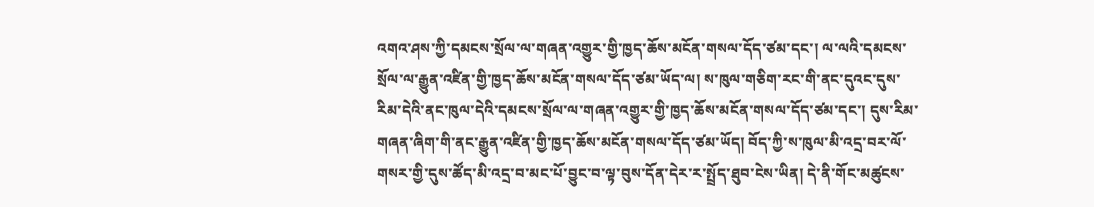འགའ་ཤས་ཀྱི་དམངས་སྲོལ་ལ་གཞན་འགྱུར་གྱི་ཁྱད་ཆོས་མངོན་གསལ་དོད་ཙམ་དང་། ལ་ལའི་དམངས་སྲོལ་ལ་རྒྱུན་འཛིན་གྱི་ཁྱད་ཆོས་མངོན་གསལ་དོད་ཙམ་ཡོད་ལ། ས་ཁུལ་གཅིག་རང་གི་ནང་དུའང་དུས་རིམ་དེའི་ནང་ཁུལ་དེའི་དམངས་སྲོལ་ལ་གཞན་འགྱུར་གྱི་ཁྱད་ཆོས་མངོན་གསལ་དོད་ཙམ་དང་། དུས་རིམ་གཞན་ཞིག་གི་ནང་རྒྱུན་འཛིན་གྱི་ཁྱད་ཆོས་མངོན་གསལ་དོད་ཙམ་ཡོད། བོད་ཀྱི་ས་ཁུལ་མི་འདྲ་བར་ལོ་གསར་གྱི་དུས་ཚོད་མི་འདྲ་བ་མང་པོ་བྱུང་བ་ལྟ་བུས་དོན་དེར་ར་སྤྲོད་ཐུབ་ངེས་ཡིན། དེ་ནི་གོང་མཚུངས་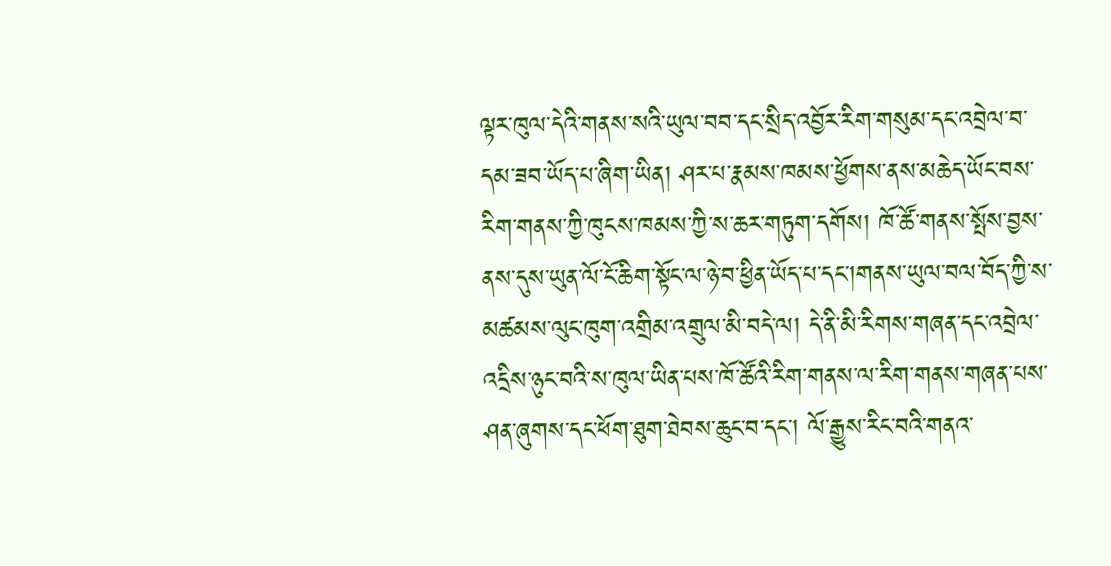ལྟར་ཁུལ་དེའི་གནས་སའི་ཡུལ་བབ་དང་སྲིད་འབྱོར་རིག་གསུམ་དང་འབྲེལ་བ་དམ་ཟབ་ཡོད་པ་ཞིག་ཡིན། ཤར་པ་རྣམས་ཁམས་ཕྱོགས་ནས་མཆེད་ཡོང་བས་རིག་གནས་ཀྱི་ཁུངས་ཁམས་ཀྱི་ས་ཆར་གཏུག་དགོས། ཁོ་ཚོ་གནས་སྤོས་བྱས་ནས་དུས་ཡུན་ལོ་ངོ་ཆིག་སྟོང་ལ་ཉེ་བ་ཕྱིན་ཡོད་པ་དང་།གནས་ཡུལ་བལ་བོད་ཀྱི་ས་མཚམས་ལུང་ཁུག་འགྲིམ་འགྲུལ་མི་བདེ་ལ། དེ་ནི་མི་རིགས་གཞན་དང་འབྲེལ་འདྲིས་ཉུང་བའི་ས་ཁུལ་ཡིན་པས་ཁོ་ཚོའི་རིག་གནས་ལ་རིག་གནས་གཞན་པས་ཤན་ཞུགས་དང་ཕོག་ཐུག་ཐེབས་ཆུང་བ་དང་། ལོ་རྒྱུས་རིང་བའི་གནའ་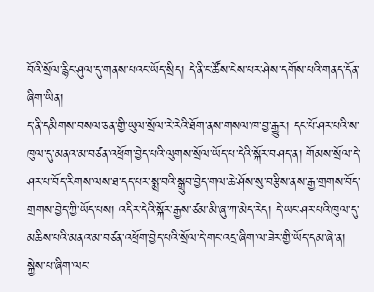བོའི་སྲོལ་རྙིང་ཤུལ་དུ་གནས་པའང་ཡོད་སྲིད། དེ་ནི་ང་ཚོས་ངེས་པར་ཤེས་དགོས་པའི་གནད་དོན་ཞིག་ཡིན།
ད་ནི་དམིགས་བསལ་ཅན་གྱི་ཡུལ་སྲོལ་རེ་རེའི་ཐོག་ནས་གསལ་ཁ་བྱ་རྒྱུར། དང་པོ་ཤར་པའི་ས་ཁུལ་དུ་མནའ་མ་བཙན་འཕྲོག་བྱེད་པའི་ལུགས་སྲོལ་ཡོད་པ་དེའི་སྐོར་བཤད་ན། གོམས་སྲོལ་དེ་ཤར་པ་བོད་རིགས་ལས་ཐ་དད་པར་སྨྲ་བའི་སྒྲུབ་བྱེད་གལ་ཆེ་ཤོས་སུ་བརྩིས་ནས་རྒྱ་གྲགས་བོད་གྲགས་བྱེད་ཀྱི་ཡོད་པས། འདིར་དེའི་སྐོར་རྒྱས་ཙམ་མི་ཞུ་ཀ་མེད་རེད། དེ་ཡང་ཤར་པའི་ཁུལ་དུ་མཆིས་པའི་མནའ་མ་བཙན་འཕྲོག་བྱེད་པའི་སྲོལ་དེ་གང་འདྲ་ཞིག་ལ་ཟེར་གྱི་ཡོད་དམ་ཞེ་ན། སྐྱེས་པ་ཞིག་ལང་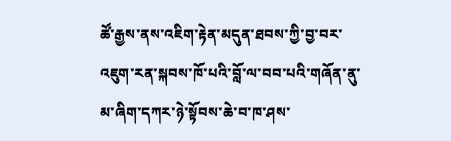ཚོ་རྒྱས་ནས་འཇིག་རྟེན་མདུན་ཐབས་ཀྱི་བྱ་བར་འཇུག་རན་སྐབས་ཁོ་པའི་བློ་ལ་བབ་པའི་གཞོན་ནུ་མ་ཞིག་དཀར་ཉེ་སྟོབས་ཆེ་བ་ཁ་ཤས་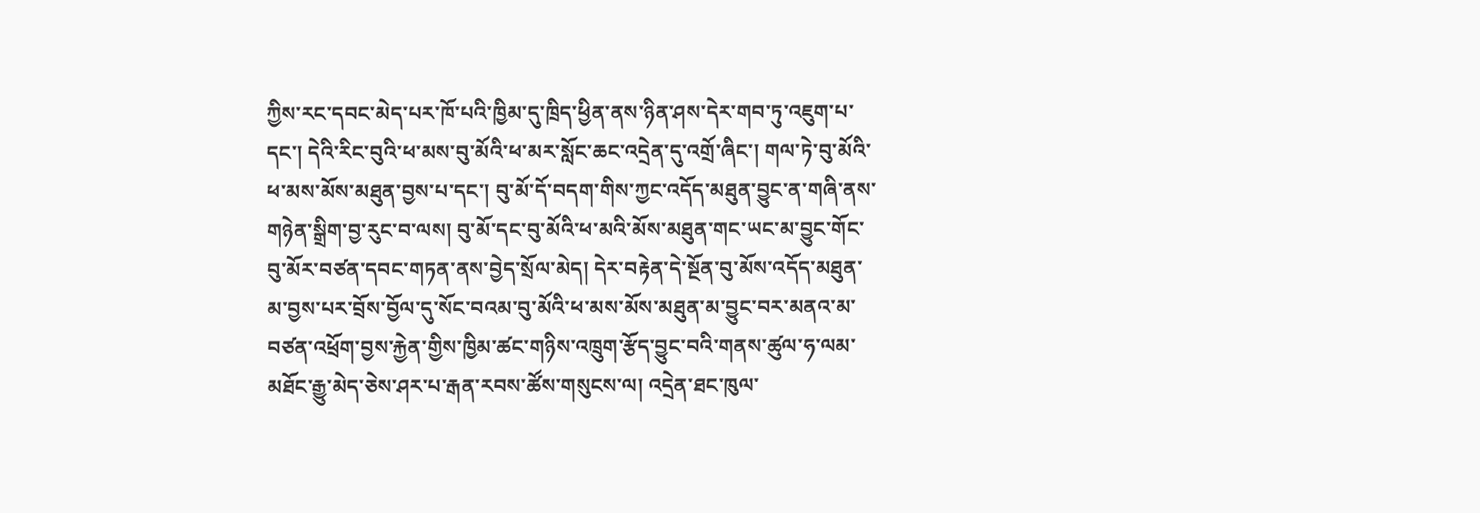ཀྱིས་རང་དབང་མེད་པར་ཁོ་པའི་ཁྱིམ་དུ་ཁྲིད་ཕྱིན་ནས་ཉིན་ཤས་དེར་གབ་ཏུ་འཇུག་པ་དང་། དེའི་རིང་བུའི་ཕ་མས་བུ་མོའི་ཕ་མར་སློང་ཆང་འདྲེན་དུ་འགྲོ་ཞིང་། གལ་ཏེ་བུ་མོའི་ཕ་མས་མོས་མཐུན་བྱས་པ་དང་། བུ་མོ་དོ་བདག་གིས་ཀྱང་འདོད་མཐུན་བྱུང་ན་གཞི་ནས་གཉེན་སྒྲིག་བྱ་རུང་བ་ལས། བུ་མོ་དང་བུ་མོའི་ཕ་མའི་མོས་མཐུན་གང་ཡང་མ་བྱུང་གོང་བུ་མོར་བཙན་དབང་གཏན་ནས་བྱེད་སྲོལ་མེད། དེར་བརྟེན་དེ་སྔོན་བུ་མོས་འདོད་མཐུན་མ་བྱས་པར་བྲོས་བྱོལ་དུ་སོང་བའམ་བུ་མོའི་ཕ་མས་མོས་མཐུན་མ་བྱུང་བར་མནའ་མ་བཙན་འཕྲོག་བྱས་རྐྱེན་གྱིས་ཁྱིམ་ཚང་གཉིས་འཁྲུག་རྩོད་བྱུང་བའི་གནས་ཚུལ་ཧ་ལམ་མཐོང་རྒྱུ་མེད་ཅེས་ཤར་པ་རྒན་རབས་ཚོས་གསུངས་ལ། འདྲེན་ཐང་ཁུལ་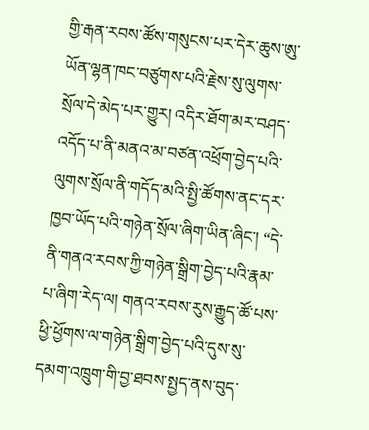གྱི་རྒན་རབས་ཚོས་གསུངས་པར་དེར་ཆུས་ཨུ་ཡོན་ལྷན་ཁང་བཙུགས་པའི་རྗེས་སུ་ལུགས་སྲོལ་དེ་མེད་པར་གྱུར། འདིར་ཐོག་མར་བཤད་འདོད་པ་ནི་མནའ་མ་བཙན་འཕྲོག་བྱེད་པའི་ལུགས་སྲོལ་ནི་གདོད་མའི་སྤྱི་ཚོགས་ནང་དར་ཁྱབ་ཡོད་པའི་གཉེན་སྲོལ་ཞིག་ཡིན་ཞིང་། “དེ་ནི་གནའ་རབས་ཀྱི་གཉེན་སྒྲིག་བྱེད་པའི་རྣམ་པ་ཞིག་རེད་ལ། གནའ་རབས་རུས་རྒྱུད་ཚོ་པས་ཕྱི་ཕྱོགས་ལ་གཉེན་སྒྲིག་བྱེད་པའི་དུས་སུ་དམག་འཁྲུག་གི་བྱ་ཐབས་སྤྱད་ནས་བུད་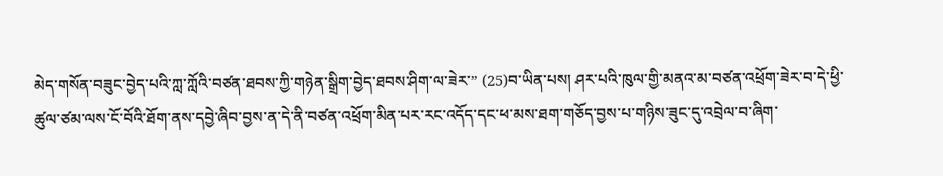མེད་གསོན་བཟུང་བྱེད་པའི་ཀླ་ཀློའི་བཙན་ཐབས་ཀྱི་གཉེན་སྒྲིག་བྱེད་ཐབས་ཤིག་ལ་ཟེར་” (25)བ་ཡིན་པས། ཤར་པའི་ཁུལ་གྱི་མནའ་མ་བཙན་འཕྲོག་ཟེར་བ་དེ་ཕྱི་ཚུལ་ཙམ་ལས་ངོ་བོའི་ཐོག་ནས་དབྱེ་ཞིབ་བྱས་ན་དེ་ནི་བཙན་འཕྲོག་མིན་པར་རང་འདོད་དང་ཕ་མས་ཐག་གཅོད་བྱས་པ་གཉིས་ཟུང་དུ་འབྲེལ་བ་ཞིག་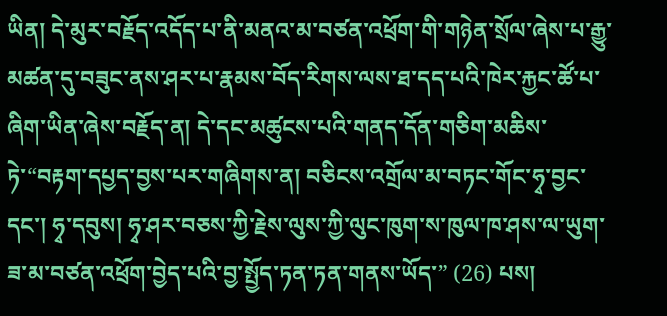ཡིན། དེ་མུར་བརྗོད་འདོད་པ་ནི་མནའ་མ་བཙན་འཕྲོག་གི་གཉེན་སྲོལ་ཞེས་པ་རྒྱུ་མཚན་དུ་བཟུང་ནས་ཤར་པ་རྣམས་བོད་རིགས་ལས་ཐ་དད་པའི་ཁེར་རྐྱང་ཚོ་པ་ཞིག་ཡིན་ཞེས་བརྗོད་ན། དེ་དང་མཚུངས་པའི་གནད་དོན་གཅིག་མཆིས་ཏེ་“བརྟག་དཔྱད་བྱས་པར་གཞིགས་ན། བཅིངས་འགྲོལ་མ་བཏང་གོང་ཧྭ་བྱང་དང་། ཧྭ་དབུས། ཧྭ་ཤར་བཅས་ཀྱི་རྗེས་ལུས་ཀྱི་ལུང་ཁུག་ས་ཁུལ་ཁ་ཤས་ལ་ཡུག་ཟ་མ་བཙན་འཕྲོག་བྱེད་པའི་བྱ་སྤྱོད་ཏན་ཏན་གནས་ཡོད་” (26) པས།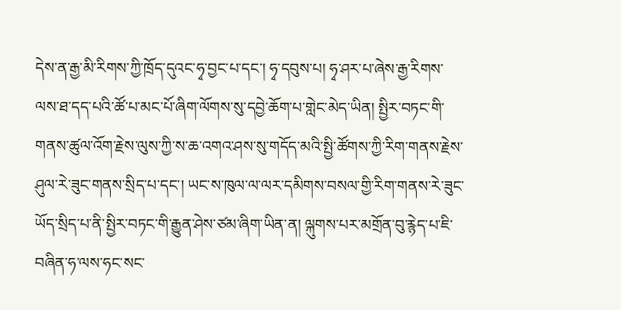དེས་ན་རྒྱ་མི་རིགས་ཀྱི་ཁྲོད་དུའང་ཧྭ་བྱང་པ་དང་། ཧྭ་དབུས་པ། ཧྭ་ཤར་པ་ཞེས་རྒྱ་རིགས་ལས་ཐ་དད་པའི་ཚོ་པ་མང་པོ་ཞིག་ལོགས་སུ་དབྱེ་ཆོག་པ་གླེང་མེད་ཡིན། སྤྱིར་བཏང་གི་གནས་ཚུལ་འོག་རྗེས་ལུས་ཀྱི་ས་ཆ་འགའ་ཤས་སུ་གདོད་མའི་སྤྱི་ཚོགས་ཀྱི་རིག་གནས་རྗེས་ཤུལ་རེ་ཟུང་གནས་སྲིད་པ་དང་། ཡང་ས་ཁུལ་ལ་ལར་དམིགས་བསལ་གྱི་རིག་གནས་རེ་ཟུང་ཡོད་སྲིད་པ་ནི་སྤྱིར་བཏང་གི་རྒྱུན་ཤེས་ཙམ་ཞིག་ཡིན་ན། ལྐུགས་པར་མགྲོན་བུ་རྙེད་པ་ཇི་བཞིན་ཧ་ལས་ཧང་སང་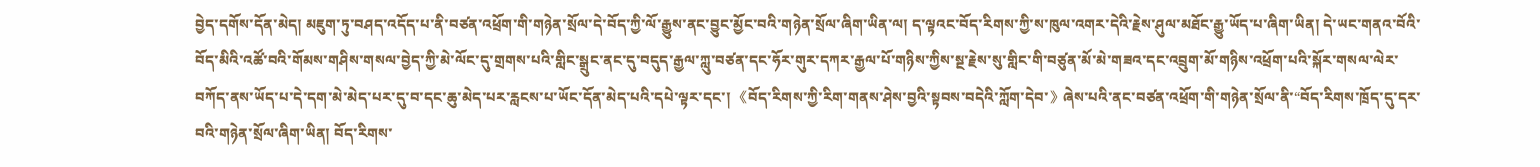བྱེད་དགོས་དོན་མེད། མཇུག་ཏུ་བཤད་འདོད་པ་ནི་བཙན་འཕྲོག་གི་གཉེན་སྲོལ་དེ་བོད་ཀྱི་ལོ་རྒྱུས་ནང་བྱུང་མྱོང་བའི་གཉེན་སྲོལ་ཞིག་ཡིན་ལ། ད་ལྟའང་བོད་རིགས་ཀྱི་ས་ཁུལ་འགར་དེའི་རྗེས་ཤུལ་མཐོང་རྒྱུ་ཡོད་པ་ཞིག་ཡིན། དེ་ཡང་གནའ་བོའི་བོད་མིའི་འཚོ་བའི་གོམས་གཤིས་གསལ་བྱེད་ཀྱི་མེ་ལོང་དུ་གྲགས་པའི་གླིང་སྒྲུང་ནང་དུ་བདུད་རྒྱལ་ཀླུ་བཙན་དང་ཧོར་གུར་དཀར་རྒྱལ་པོ་གཉིས་ཀྱིས་སྔ་རྗེས་སུ་གླིང་གི་བཙུན་མོ་མེ་གཟའ་དང་འབྲུག་མོ་གཉིས་འཕྲོག་པའི་སྐོར་གསལ་ལེར་བཀོད་ནས་ཡོད་པ་དེ་དག་མེ་མེད་པར་དུ་བ་དང་ཆུ་མེད་པར་རླངས་པ་ཡོང་དོན་མེད་པའི་དཔེ་ལྟར་དང་། 《བོད་རིགས་ཀྱི་རིག་གནས་ཤེས་བྱའི་སྟབས་བདེའི་ཀློག་དེབ་》ཞེས་པའི་ནང་བཙན་འཕྲོག་གི་གཉེན་སྲོལ་ནི་“བོད་རིགས་ཁྲོད་དུ་དར་བའི་གཉེན་སྲོལ་ཞིག་ཡིན། བོད་རིགས་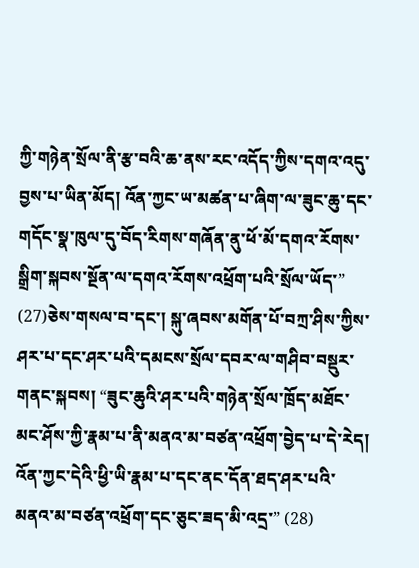ཀྱི་གཉེན་སྲོལ་ནི་རྩ་བའི་ཆ་ནས་རང་འདོད་ཀྱིས་དགའ་འདུ་བྱས་པ་ཡིན་མོད། འོན་ཀྱང་ཡ་མཚན་པ་ཞིག་ལ་ཟུང་ཆུ་དང་གདོང་སྣ་ཁུལ་དུ་བོད་རིགས་གཞོན་ནུ་ཕོ་མོ་དགའ་རོགས་སྒྲིག་སྐབས་སྔོན་ལ་དགའ་རོགས་འཕྲོག་པའི་སྲོལ་ཡོད་” (27)ཅེས་གསལ་བ་དང་། སྐུ་ཞབས་མགོན་པོ་བཀྲ་ཤིས་ཀྱིས་ཤར་པ་དང་ཤར་པའི་དམངས་སྲོལ་དབར་ལ་གཤིབ་བསྡུར་གནང་སྐབས། “ཟུང་ཆུའི་ཤར་པའི་གཉེན་སྲོལ་ཁྲོད་མཐོང་མང་ཤོས་ཀྱི་རྣམ་པ་ནི་མནའ་མ་བཙན་འཕྲོག་བྱེད་པ་དེ་རེད། འོན་ཀྱང་དེའི་ཕྱི་ཡི་རྣམ་པ་དང་ནང་དོན་ཐད་ཤར་པའི་མནའ་མ་བཙན་འཕྲོག་དང་ཅུང་ཟད་མི་འདྲ་” (28)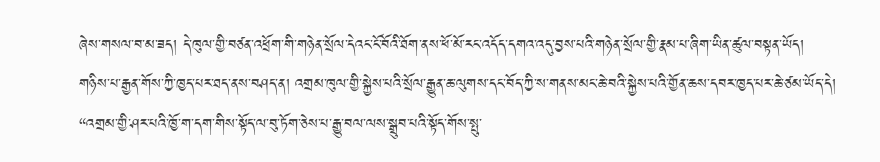ཞེས་གསལ་བ་མ་ཟད། དེ་ཁུལ་གྱི་བཙན་འཕྲོག་གི་གཉེན་སྲོལ་དེའང་ངོ་བོའི་ཐོག་ནས་ཕོ་མོ་རང་འདོད་དགའ་འདུ་བྱས་པའི་གཉེན་སྲོལ་གྱི་རྣམ་པ་ཞིག་ཡིན་ཚུལ་བསྟན་ཡོད།
གཉིས་པ་རྒྱན་གོས་ཀྱི་ཁྱད་པར་ཐད་ནས་བཤད་ན། འགྲམ་ཁུལ་གྱི་སྐྱེས་པའི་སྲོལ་རྒྱུན་ཆ་ལུགས་དང་བོད་ཀྱི་ས་གནས་མང་ཆེ་བའི་སྐྱེས་པའི་གྱོན་ཆས་དབར་ཁྱད་པར་ཆེ་ཙམ་ཡོད་དེ། “འགྲམ་གྱི་ཤར་པའི་ཁྱོ་ག་དག་གིས་སྟོད་ལ་བུ་ཏོག་ཅེས་པ་རྒྱུ་བལ་ལས་སྒྲུབ་པའི་སྟོད་གོས་སྤུ་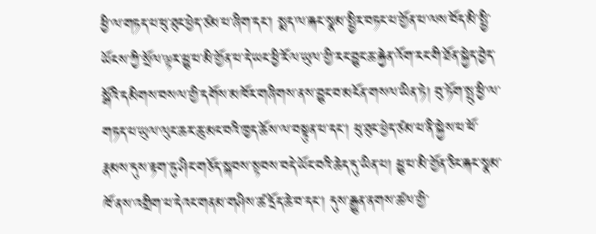ཕྱི་ལ་གཏད་པ་ཕུ་ཐུང་ཕྱེད་ཙམ་པ་ཞིག་དང་། སྨད་ལ་རྐང་སྣམ་སྤྱིར་བཏང་པ་གྱོན་པ་ལས་བོད་མི་སྤྱི་ཡོངས་ཀྱི་སྲོལ་ལྟར་ཕྱུ་པ་མི་གྱོན་པ་དེ་ཡང་ཕྱི་རོལ་ཡུལ་གྱི་རང་བྱུང་ཆ་རྐྱེན་འོག་རང་གི་ཐོན་སྐྱེད་བྱེད་སྒོའི་དམིགས་བསལ་གྱི་དགོས་མཁོར་གཞིགས་ནས་བྱུང་བ་མངོན་གསལ་ཡིན་ཏེ། བུ་ཏོག་སྤུ་ཕྱི་ལ་གཏད་པ་ཡུལ་ལུང་ཆར་ཆུ་མང་བའི་ཁྱད་ཆོས་ལ་བསྟུན་པ་དང་། ཕུ་ཐུང་ཕྱེད་ཙམ་པ་ནི་སྐྱེས་པ་ཕོ་རྣམས་དུས་རྟག་ཏུ་ཤིང་གཅོད་སྐབས་སྟབས་བདེ་ཡོང་བའི་ཆེད་དུ་ཡིན་པ། ཕྱུ་པ་མི་གྱོན་ཅིང་རྐང་སྣམ་ཁོ་ནས་འགྲིག་པ་དེའང་གནམ་གཤིས་ཚ་དྲོད་ཆེ་བ་དང་། དུས་རྒྱུན་ནགས་ཚལ་གྱི་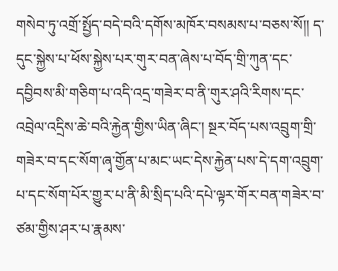གསེབ་ཏུ་འགྲོ་སྤྱོད་བདེ་བའི་དགོས་མཁོར་བསམས་པ་བཅས་སོ།། ད་དུང་སྐྱེས་པ་ཕོས་སྐྱེས་པར་གུར་བན་ཞེས་པ་བོད་གྲི་ཀུན་དང་དབྱིབས་མི་གཅིག་པ་འདི་འདྲ་གཟེར་བ་ནི་གུར་ཤའི་རིགས་དང་འབྲེལ་འདྲིས་ཆེ་བའི་རྐྱེན་གྱིས་ཡིན་ཞིང་། སྔར་བོད་པས་འབྲུག་གྲི་གཟེར་བ་དང་སོག་ཞྭ་གྱོན་པ་མང་ཡང་དེས་རྐྱེན་པས་དེ་དག་འབྲུག་པ་དང་སོག་པོར་གྱུར་པ་ནི་མི་སྲིད་པའི་དཔེ་ལྟར་གོར་བན་གཟེར་བ་ཙམ་གྱིས་ཤར་པ་རྣམས་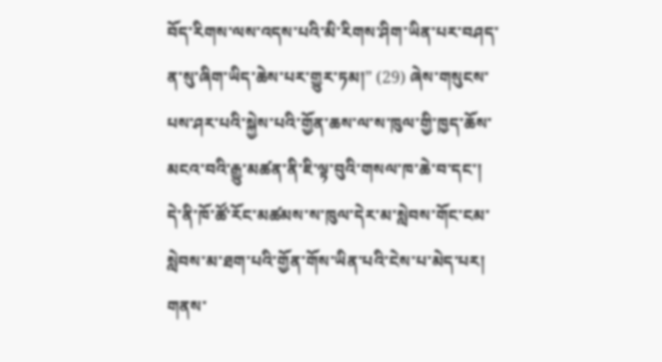བོད་རིགས་ལས་འདས་པའི་མི་རིགས་ཤིག་ཡིན་པར་བཤད་ན་སུ་ཞིག་ཡིད་ཆེས་པར་གྱུར་ཏམ།” (29) ཞེས་གསུངས་པས་ཤར་པའི་སྐྱེས་པའི་གྱོན་ཆས་ལ་ས་ཁུལ་གྱི་ཁྱད་ཆོས་མངའ་བའི་རྒྱུ་མཚན་ནི་ཇི་ལྟ་བུའི་གསལ་ཁ་ཆེ་བ་དང་། དེ་ནི་ཁོ་ཚོ་རོང་མཚམས་ས་ཁུལ་དེར་མ་སླེབས་གོང་ངམ་སླེབས་མ་ཐག་པའི་གྱོན་གོས་ཡིན་པའི་ངེས་པ་མེད་པར། གནས་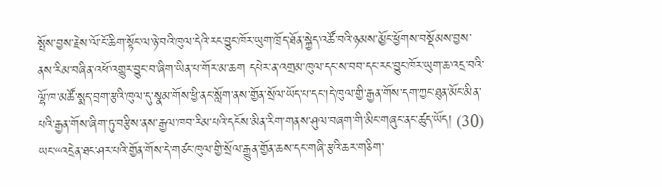སྤོས་བྱས་རྗེས་ལོ་ངོ་ཆིག་སྟོང་ལ་ཉེ་བའི་ཁུལ་དེའི་རང་བྱུང་ཁོར་ཡུག་ཁྲོད་ཐོན་སྐྱེད་འཚོ་བའི་ཉམས་མྱོང་ཕྱོགས་བསྡོམས་བྱས་ནས་རིམ་བཞིན་འཕོ་འགྱུར་བྱུང་བ་ཞིག་ཡིན་པ་གོར་མ་ཆག དཔེར་ན་འགྲམ་ཁུལ་དང་ས་བབ་དང་རང་བྱུང་ཁོར་ཡུག་ཆ་འདྲ་བའི་ལྷོ་ཁ་མཚོ་སྨད་བྲག་རྩའི་ཁུལ་དུ་སྣམ་གོས་ཕྱི་ནང་སློག་ནས་གྱོན་སྲོལ་ཡོད་པ་དང་།དེ་ཁུལ་གྱི་རྒྱན་གོས་དག་ཀྱང་ཐུན་མོང་མིན་པའི་རྒྱན་གོས་ཞིག་ཏུ་བརྩིས་ནས་རྒྱལ་ཁབ་རིམ་པའི་དངོས་མིན་རིག་གནས་ཤུལ་བཞག་གི་མིང་གཞུང་ནང་ཚུད་ཡོད། (30) ཡང་“འདྲེན་ཐང་ཤར་པའི་གྱོན་གོས་དེ་གཙང་ཁུལ་གྱི་སྲོལ་རྒྱུན་གྱོན་ཆས་དང་གཞི་རྩའི་ཆར་གཅིག་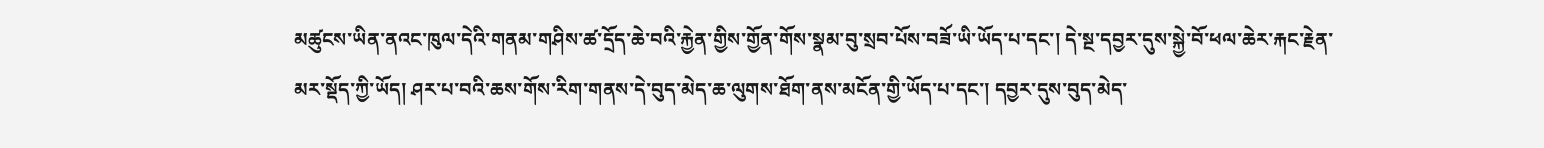མཚུངས་ཡིན་ནའང་ཁུལ་དེའི་གནམ་གཤིས་ཚ་དྲོད་ཆེ་བའི་རྐྱེན་གྱིས་གྱོན་གོས་སྣམ་བུ་སྲབ་པོས་བཟོ་ཡི་ཡོད་པ་དང་། དེ་སྔ་དབྱར་དུས་སྐྱེ་བོ་ཕལ་ཆེར་རྐང་རྗེན་མར་སྡོད་ཀྱི་ཡོད། ཤར་པ་བའི་ཆས་གོས་རིག་གནས་དེ་བུད་མེད་ཆ་ལུགས་ཐོག་ནས་མངོན་གྱི་ཡོད་པ་དང་། དབྱར་དུས་བུད་མེད་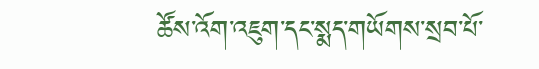ཚོས་འོག་འཇུག་དང་སྨད་གཡོགས་སྲབ་པོ་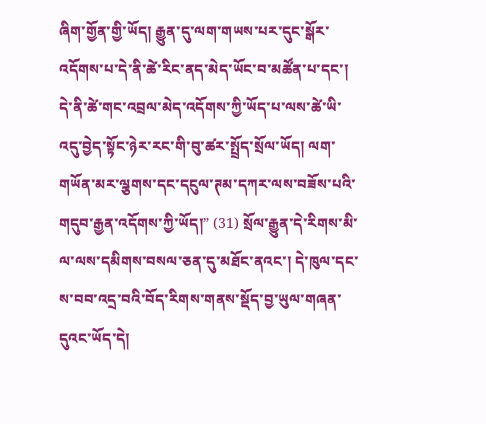ཞིག་གྱོན་གྱི་ཡོད། རྒྱུན་དུ་ལག་གཡས་པར་དུང་སྒོར་འདོགས་པ་དེ་ནི་ཚེ་རིང་ནད་མེད་ཡོང་བ་མཚོན་པ་དང་། དེ་ནི་ཚེ་གང་འབྲལ་མེད་འདོགས་ཀྱི་ཡོད་པ་ལས་ཚེ་ཡི་འདུ་བྱེད་སྟོང་ཉེར་རང་གི་བུ་ཚར་སྤྲོད་སྲོལ་ཡོད། ལག་གཡོན་མར་ལྕགས་དང་དངུལ་ཊམ་དཀར་ལས་བཟོས་པའི་གདུབ་རྒྱན་འདོགས་ཀྱི་ཡོད།” (31) སྲོལ་རྒྱུན་དེ་རིགས་མི་ལ་ལས་དམིགས་བསལ་ཅན་དུ་མཐོང་ནའང་། དེ་ཁུལ་དང་ས་བབ་འདྲ་བའི་བོད་རིགས་གནས་སྡོད་བྱ་ཡུལ་གཞན་དུའང་ཡོད་དེ།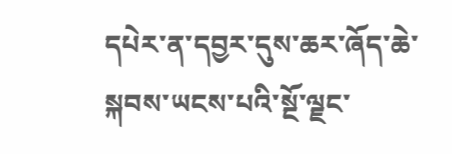དཔེར་ན་དབྱར་དུས་ཆར་ཞོད་ཆེ་སྐབས་ཡངས་པའི་སྔོ་ལྗང་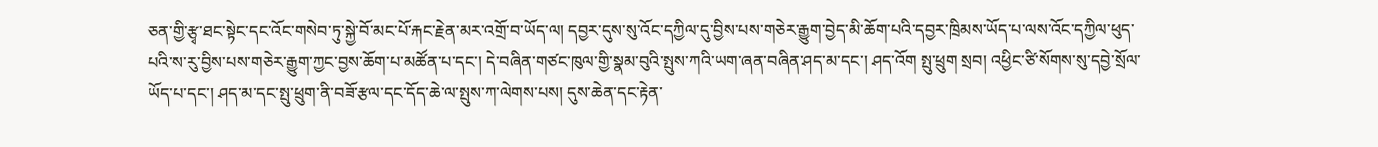ཅན་གྱི་རྩྭ་ཐང་སྟེང་དང་འོང་གསེབ་ཏུ་སྐྱེ་བོ་མང་པོ་རྐང་རྗེན་མར་འགྲོ་བ་ཡོད་ལ། དབྱར་དུས་སུ་འོང་དཀྱིལ་དུ་བྱིས་པས་གཅེར་རྒྱུག་བྱེད་མི་ཆོག་པའི་དབྱར་ཁྲིམས་ཡོད་པ་ལས་འོང་དཀྱིལ་ཕུད་པའི་ས་རུ་བྱིས་པས་གཅེར་རྒྱུག་ཀྱང་བྱས་ཆོག་པ་མཚོན་པ་དང་། དེ་བཞིན་གཙང་ཁུལ་གྱི་སྣམ་བུའི་སྤུས་ཀའི་ཡག་ཞན་བཞིན་ཤད་མ་དང་། ཤད་འོག སྤུ་ཕྲུག སྲབ། འཕྱིང་ཙི་སོགས་སུ་དབྱེ་སྲོལ་ཡོད་པ་དང་། ཤད་མ་དང་སྤུ་ཕྲུག་ནི་བཟོ་རྩལ་དང་དོད་ཆེ་ལ་སྤུས་ཀ་ལེགས་པས། དུས་ཆེན་དང་རྟེན་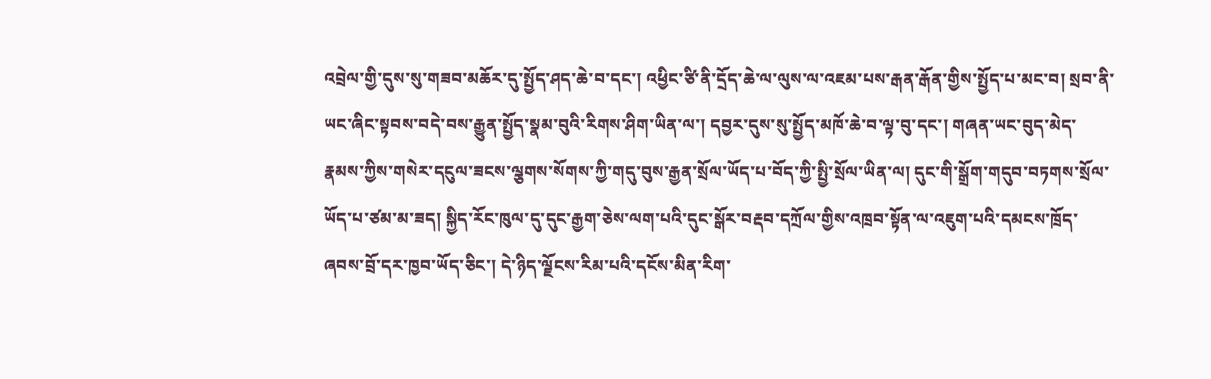འབྲེལ་གྱི་དུས་སུ་གཟབ་མཆོར་དུ་སྤྱོད་ཤད་ཆེ་བ་དང་། འཕྱིང་ཙི་ནི་དྲོད་ཆེ་ལ་ལུས་ལ་འཇམ་པས་རྒན་རྒོན་གྱིས་སྤྱོད་པ་མང་བ། སྲབ་ནི་ཡང་ཞིང་སྟབས་བདེ་བས་རྒྱུན་སྤྱོད་སྣམ་བུའི་རིགས་ཤིག་ཡིན་ལ་། དབྱར་དུས་སུ་སྤྱོད་མཁོ་ཆེ་བ་ལྟ་བུ་དང་། གཞན་ཡང་བུད་མེད་རྣམས་ཀྱིས་གསེར་དངུལ་ཟངས་ལྕགས་སོགས་ཀྱི་གདུ་བུས་རྒྱན་སྲོལ་ཡོད་པ་བོད་ཀྱི་སྤྱི་སྲོལ་ཡིན་ལ། དུང་གི་སྒྲོག་གདུབ་བཏགས་སྲོལ་ཡོད་པ་ཙམ་མ་ཟད། སྐྱིད་རོང་ཁུལ་དུ་དུང་རྒྱག་ཅེས་ལག་པའི་དུང་སྒོར་བརྡབ་དཀྲོལ་གྱིས་འཁྲབ་སྟོན་ལ་འཇུག་པའི་དམངས་ཁྲོད་ཞབས་བྲོ་དར་ཁྱབ་ཡོད་ཅིང་། དེ་ཉིད་ལྗོངས་རིམ་པའི་དངོས་མིན་རིག་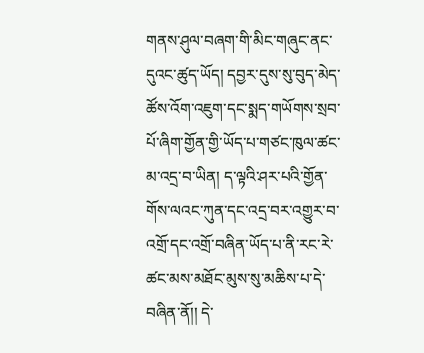གནས་ཤུལ་བཞག་གི་མིང་གཞུང་ནང་དུའང་ཚུད་ཡོད། དབྱར་དུས་སུ་བུད་མེད་ཚོས་འོག་འཇུག་དང་སྨད་གཡོགས་སྲབ་པོ་ཞིག་གྱོན་གྱི་ཡོད་པ་གཙང་ཁུལ་ཚང་མ་འདྲ་བ་ཡིན། ད་ལྟའི་ཤར་པའི་གྱོན་གོས་ལའང་ཀུན་དང་འདྲ་བར་འགྱུར་བ་འགྲོ་དང་འགྲོ་བཞིན་ཡོད་པ་ནི་རང་རེ་ཚང་མས་མཐོང་མུས་སུ་མཆིས་པ་དེ་བཞིན་ནོ།། དེ་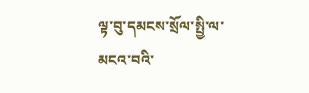ལྟ་བུ་དམངས་སྲོལ་སྤྱི་ལ་མངའ་བའི་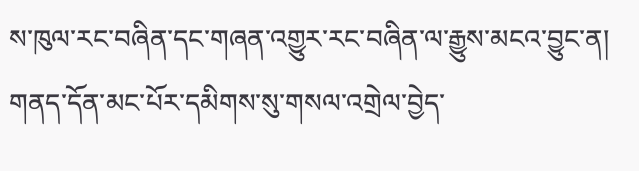ས་ཁུལ་རང་བཞིན་དང་གཞན་འགྱུར་རང་བཞིན་ལ་རྒྱུས་མངའ་བྱུང་ན། གནད་དོན་མང་པོར་དམིགས་སུ་གསལ་འགྲེལ་བྱེད་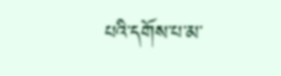པའི་དགོས་པ་མ་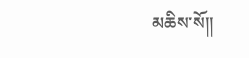མཆིས་སོ།།